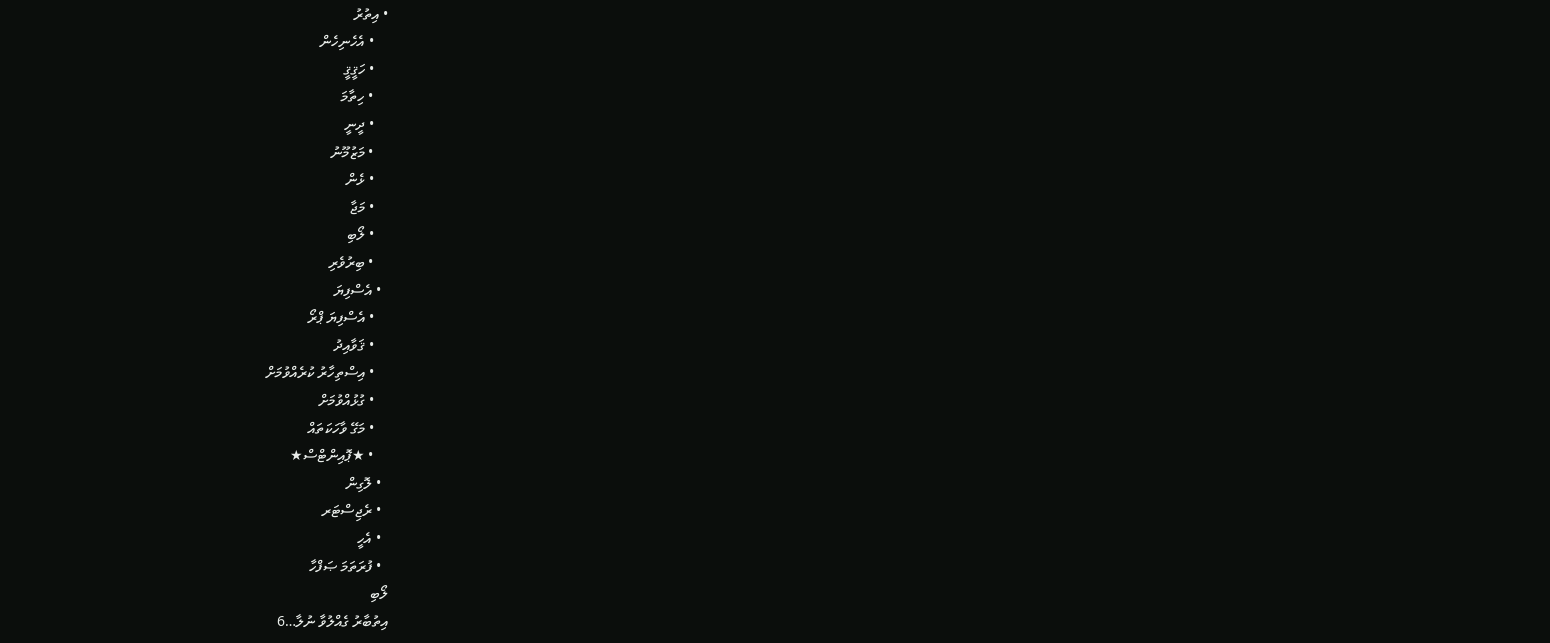• އިތުރު
    • އެހެނިހެން
    • ހަޤީޤީ
    • ހިތާމަ
    • ދީނީ
    • މަޒުމޫނު
    • ޅެން
    • މަޖާ
    • ލޯބި
    • ބިރުވެރި
  • އެސްފިޔަ
    • އެސްފިޔަ ޕްރޯ
    • ޤަވާއިދު
    • އިސްތިހާރު ކުރެއްވުމަށް
    • ގުޅުއްވުމަށް
    • މަގޭ ވާހަކަތައް
    • ★ޕޮއިންޓްސް★
  • ލޮގިން
  • ރެޖިސްޓަރ
  • އެހީ
  • ފުރަތަމަ ޞަފްހާ
ލޯބި
އިތުބާރު ގެއްލުވާ ނުލާ…6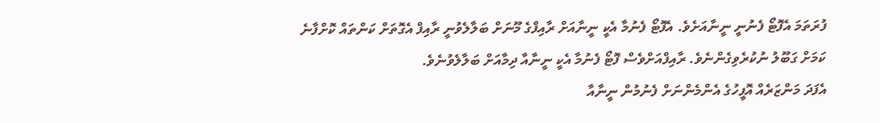ފުރަތަމަ އެފޮޓޯ ފެނުނީ ނީނާއަށެވެ. އެފޮޓޯ ފެނުމާ އެކީ ނީނާއަށް ރާއިފްގެ މޫނަށް ބަލާލެވުނީ ރާއިފް އެގޮތަށް ކަންތައް ކޮށްފާނެ ކަމަށް ގަބޫލު ނުކުރެވިގެންނެވެ. ރާއިފްއަށްވެސް ފޮޓޯ ފެނުމާ އެކީ ނީނާއާ ދިމާއަށް ބަލާލެވުނެވެ.
އެފަދަ މަންޒަރެއް އޮފީހުގެ އެންމެންނަށް ފެނުމުން ނީނާއާ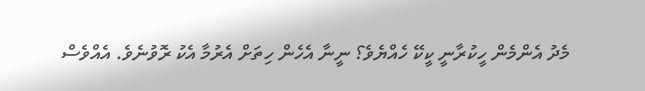މެދު އެންމެން ހީކުރާނީ ކީކޭ ހެއްޔެވެ؟ ނީނާ އެހެން ހިތަށް އެރުމާ އެކު ރޮވުނެވެ. އެއްވެސް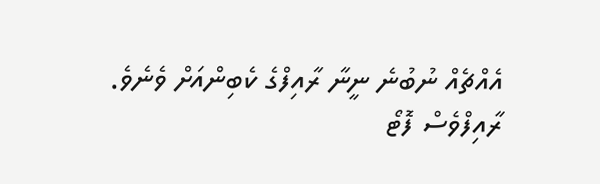އެއްޗެއް ނުބުނެ ނީނާ ރާއިފްގެ ކެބިންއަށް ވެނެވެ.
ރާއިފްވެސް ފޮޓޯ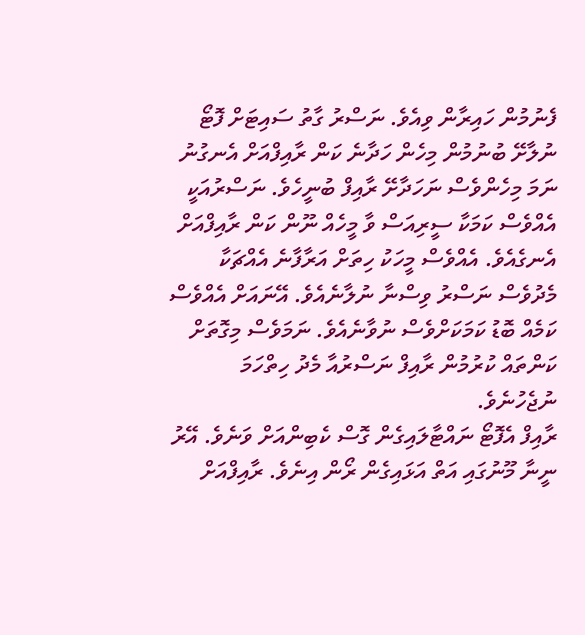ފެނުމުން ހައިރާން ވިއެވެ. ނަސްރު ގާތު ސައިޓަށް ފޮޓޯ ނުލާށޭ ބުނުމުން މިހެން ހަދާނެ ކަން ރާއިފްއަށް އެނގުނު ނަމަ މިހެންވެސް ނަހަދާށޭ ރާއިފް ބުނީހެވެ. ނަސްރުއަކީ އެއްވެސް ކަމަކާ ސީރިއަސް ވާ މީހެއް ނޫން ކަން ރާއިފްއަށް އެނގެއެވެ. އެއްވެސް މީހަކު ހިތަށް އަރާފާނެ އެއްޗަކާ މެދުވެސް ނަސްރު ވިސްނާ ނުލާނެއެވެ. އޭނައަށް އެއްވެސް ކަމެއް ބޮޑު ކަމަކަށްވެސް ނުވާނެއެވެ. ނަމަވެސް މިގޮތަށް ކަންތައް ކުރުމުން ރާއިފް ނަސްރުއާ މެދު ހިތްހަމަ ނުޖެހުނެވެ.
ރާއިފް އެފޮޓޯ ނައްޓާލައިގެން ގޮސް ކެބިންއަށް ވަނެވެ. އޭރު ނީނާ މޫނުގައި އަތް އަޅައިގެން ރޯން އިނެވެ. ރާއިފްއަށް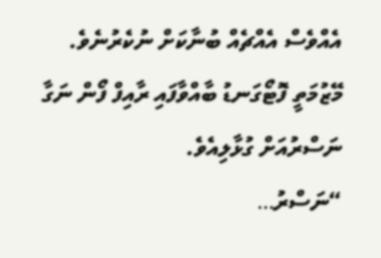އެއްވެސް އެއްޗެއް ބުނާކަށް ނުކެރުނެވެ. މޭޒުމަތީ ފޮޓޯގަނޑު ބާއްވާފައި ރާއިފް ފޯން ނަގާ ނަސްރުއަށް ގުޅާލިއެވެ.
“ނަސްރު…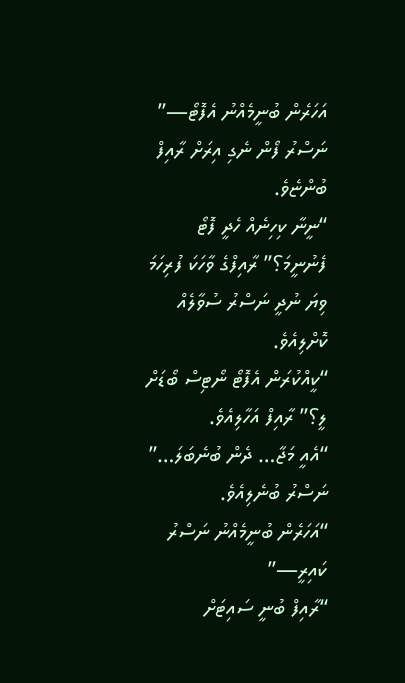އަހަރެން ބުނީމެއްނު އެފޮޓޯ—” ނަސްރު ފޯން ނެގި އިރަށް ރާއިފް ބުންޏެވެ.
“ނީނާ ކިހިނެއް ހެދީ ފޮޓޯ ފެނުނީމަ؟” ރާއިފްގެ ވާހަކަ ފުރިހަމަ ވިޔަ ނުދީ ނަސްރު ސުވާލެއް ކޮށްލިއެވެ.
“ކީއްކުރަން އެފޮޓޯ ނޯޓިސް ބޯޑަށް ލީ؟” ރާއިފް އަހާލިއެވެ.
“އެއީ މަޖާ… ދެން ބުނެބަލަ…” ނަސްރު ބުނެލިއެވެ.
“އަހަރެން ބުނީމެއްނު ނަސްރު ކައިރީ—”
“ރާއިފް ބުނީ ސައިޓަށް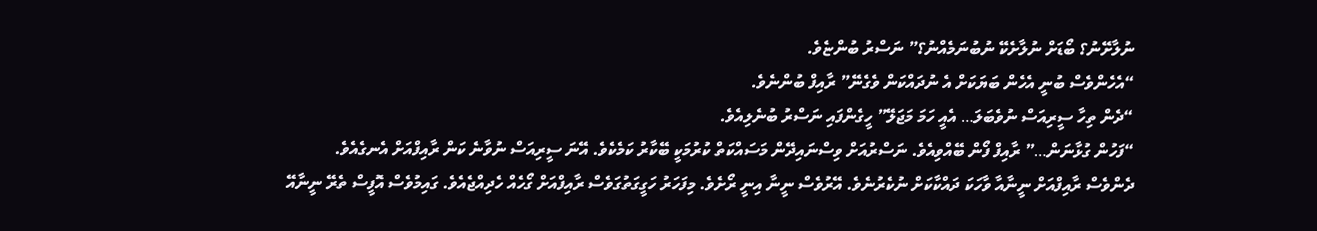ނުލާށޭނު؟ ބޯޑަށް ނުލާށެކޭ ނުބުނަމެއްނު؟” ނަސްރު ބުންޏެވެ.
“އެހެންވެސް ބުނީ އެހެން ބަޔަކަށް އެ ނުދައްކަން ވެގެނޭ” ރާއިފް ބުންނެވެ.
“ދެން ތިހާ ސީރިއަސް ނުވެބަލަ… އެއީ ހަމަ މަޖަލޭ” ހީގެންފައި ނަސްރު ބުނެލިއެވެ.
“ފަހުން ގުޅާނަން…” ރާއިފް ފޯން ބޭއްވިއެވެ. ނަސްރުއަށް ވިސްނައިދޭން މަސައްކަތް ކުރުމަކީ ބޭކާރު ކަމެކެވެ. އޭނަ ސީރިއަސް ނުވާނެ ކަން ރާއިފްއަށް އެނގެއެވެ.
ދެންވެސް ރާއިފްއަށް ނީނާއާ ވާހަކަ ދައްކާކަށް ނުކެރުނެވެ. އޭރުވެސް ނީނާ އިނީ ރޯށެވެ. މިފަހަރު ހަގީގަތުގަވެސް ރާއިފްއަށް ގޯހެއް ހެދިއްޖެއެވެ. ގައިމުވެސް އޮފީސް ތެރޭ ނީނާއޭ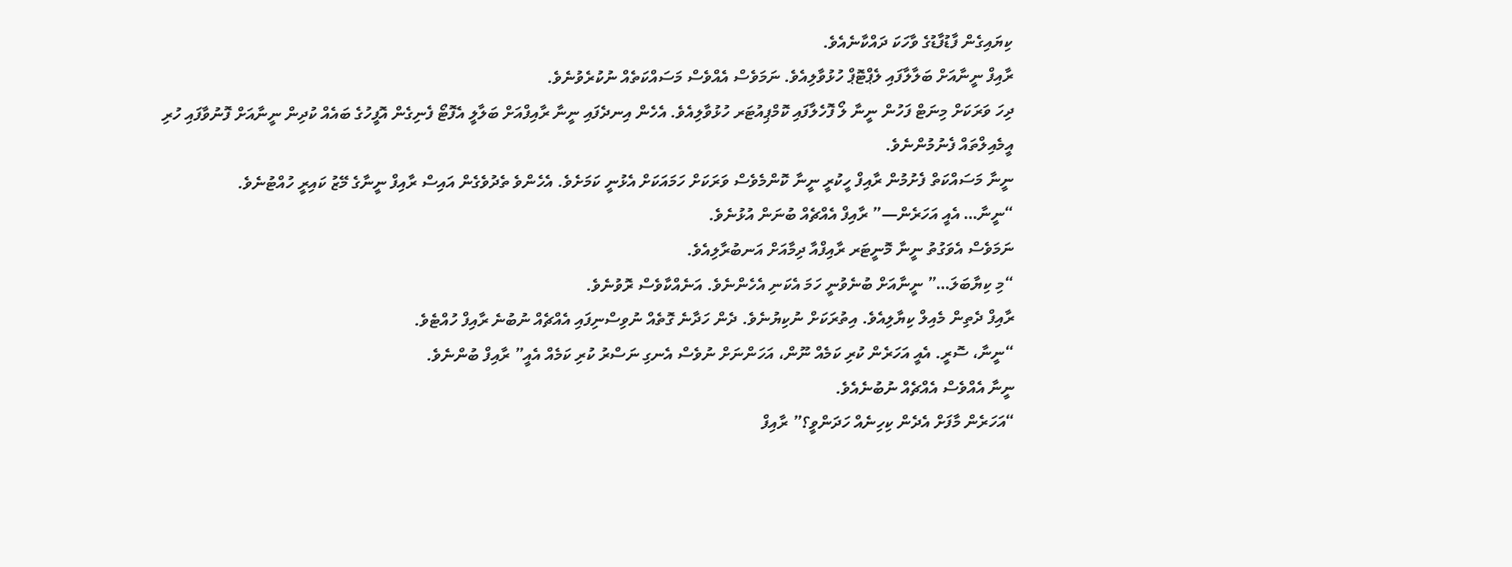ކިޔައިގެން ފާޑުފާޑުގެ ވާހަކަ ދައްކާނެއެވެ.
ރާއިފް ނީނާއަށް ބަލާލާފައި ލެޕްޓޮޕް ހުޅުވާލިއެވެ. ނަމަވެސް އެއްވެސް މަސައްކަތެއް ނުކުރެވުނެވެ.
ދިހަ ވަރަކަށް މިނަޓް ފަހުން ނީނާ ލޯ ފޮހެލާފައި ކޮމްޕިއުޓަރ ހުޅުވާލިއެވެ. އެހެން އިނދެފައި ނީނާ ރާއިފްއަށް ބަލާލީ އެފޮޓޯ ފެނިގެން އޮފީހުގެ ބައެއް ކުދިން ނީނާއަށް ފޮނުވާފައި ހުރި އީމެއިލްތައް ފެނުމުންނެވެ.
ނީނާ މަސައްކަތް ފެށުމުން ރާއިފް ހީކުރީ ނީނާ ކޮންމެވެސް ވަރަކަށް ހަމައަކަށް އެޅުނީ ކަމަށެވެ. އެހެންވެ ތެދުވެގެން އައިސް ރާއިފް ނީނާގެ މޭޒު ކައިރީ ހުއްޓުނެވެ.
“ނީނާ… އެއީ އަހަރެން—” ރާއިފް އެއްޗެއް ބުނަން އުޅުނެވެ.
ނަމަވެސް އެވަގުތު ނީނާ މޮނީޓަރ ރާއިފްއާ ދިމާއަށް އަނބުރާލިއެވެ.
“މި ކިޔާބަލަ…” ނީނާއަށް ބުނެވުނީ ހަމަ އެކަނި އެހެންނެވެ. އަނެއްކާވެސް ރޮވުނެވެ.
ރާއިފް ދެތިން މެއިލް ކިޔާލިއެވެ. އިތުރަކަށް ނުކިޔުނެވެ. ދެން ހަދާނެ ގޮތެއް ނުވިސްނިފައި އެއްޗެއް ނުބުނެ ރާއިފް ހުއްޓެވެ.
“ނީނާ، ސޮރީ. އެއީ އަހަރެން ކުރި ކަމެއް ނޫން، އަހަންނަށް ނުވެސް އެނގި ނަސްރު ކުރި ކަމެއް އެއީ” ރާއިފް ބުންނެވެ.
ނީނާ އެއްވެސް އެއްޗެއް ނުބުނެއެވެ.
“އަހަރެން މާފަށް އެދެން ކިހިނެއް ހަދަންވީ؟” ރާއިފް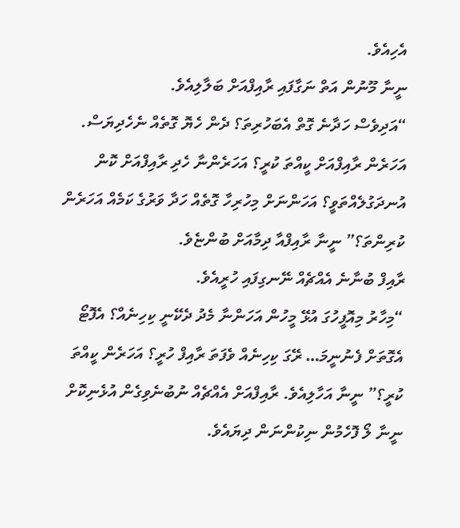އެހިއެވެ.
ނީނާ މޫނުން އަތް ނަގާފައި ރާއިފްއަށް ބަލާލިއެވެ.
“އަދިވެސް ހަދާނެ ގޮތް އެބަހުރިތަ؟ ދެން ހެޔޮ ގޮތެއް ނެހެދިޔަސް. އަހަރެން ރާއިފްއަށް ކީއްތަ ކުރީ؟ އަހަރެންނާ ހެދި ރާއިފްއަށް ކޮން އުނދަގުލެއްތަވީ؟ އަހަންނަށް މިހުރިހާ ގޮތެއް ހަދާ ވަރުގެ ކަމެއް އަހަރެން ކުރިންތަ؟” ނީނާ ރާއިފްއާ ދިމާއަށް ބުންޏެވެ.
ރާއިފް ބުނާނެ އެއްޗެއް ނޭނގިފައި ހުރީއެވެ.
“މިހާރު މިއޮފީހުގަ އުޅޭ މީހުން އަހަންނާ މެދު ދެކޭނީ ކިހިނެއް؟ އެފޮޓޯ އެގޮތަށް ފެނުނީމަ… ރޭގަ ކިހިނެއް ވެފަތަ ރާއިފް ހުރީ؟ އަހަރެން ކީއްތަ ކުރީ؟” ނީނާ އަހާލިއެވެ. ރާއިފްއަށް އެއްޗެއް ނުބުނެވިގެން އުޅެނިކޮށް ނީނާ ލޯ ފޮހެމުން ނިކުންނަން ދިޔައެވެ.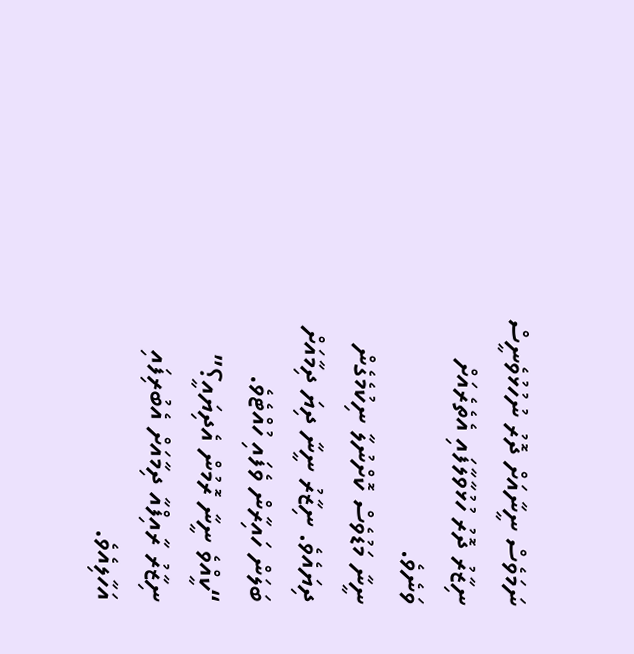ނަމަވެސް ނީނާއަށް ދޮރު ނުހުޅުވެނީސް ނިޒާރު ދޮރު ހުޅުވާލާފައި އެތެރެއަށް ވަނެވެ.
ނީނާ މަޑުވެސް ކޮށްނުލާ ނިކުމެގެން ދިޔައެވެ. ނިޒާރު ނީނާ ދިޔަ ދިމާއަށް ބަލަން ހައިރާން ވެފައި ހުއްޓެވެ.
“ކީއްވެ ނީނާ ރޮމުން އެދިޔައީ؟” ނިޒާރު ރާއިފްއާ ދިމާއަށް އެބުރިފައި އަހާލިއެވެ.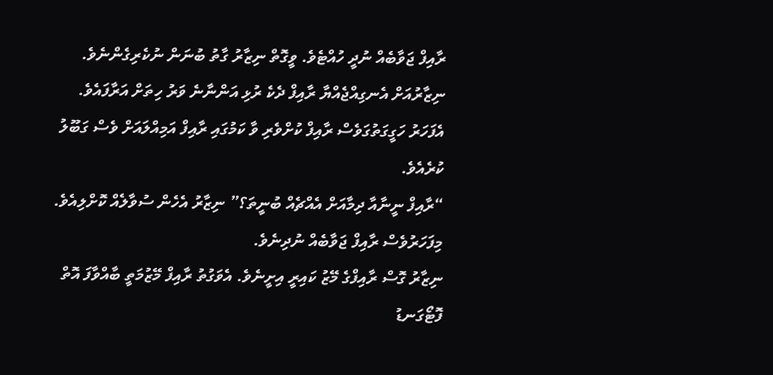ރާއިފް ޖަވާބެއް ނުދީ ހުއްޓެވެ. ވީގޮތް ނިޒާރު ގާތު ބުނަން ނުކެރިގެންނެވެ. ނިޒާރުއަށް އެނގިއްޖެއްޔާ ރާއިފް ދެކެ ރުޅި އަންނާނެ ވަރު ހިތަށް އަރާފައެވެ. އެފަހަރު ހަގީގަތުގަވެސް ރާއިފް ކުށްވެރި ވާ ކަމުގައި ރާއިފް އަމިއްލައަށް ވެސް ގަބޫލު ކުރެއެވެ.
“ރާއިފް ނީނާއާ ދިމާއަށް އެއްޗެއް ބުނީތަ؟” ނިޒާރު އެހެން ސުވާލެއް ކޮށްލިއެވެ.
މިފަހަރުވެސް ރާއިފް ޖަވާބެއް ނުދިނެވެ.
ނިޒާރު ގޮސް ރާއިފްގެ މޭޒު ކައިރީ އިށީނެވެ. އެވަގުތު ރާއިފް މޭޒުމަތީ ބާއްވާފަ އޮތް ފޮޓޯގަނޑު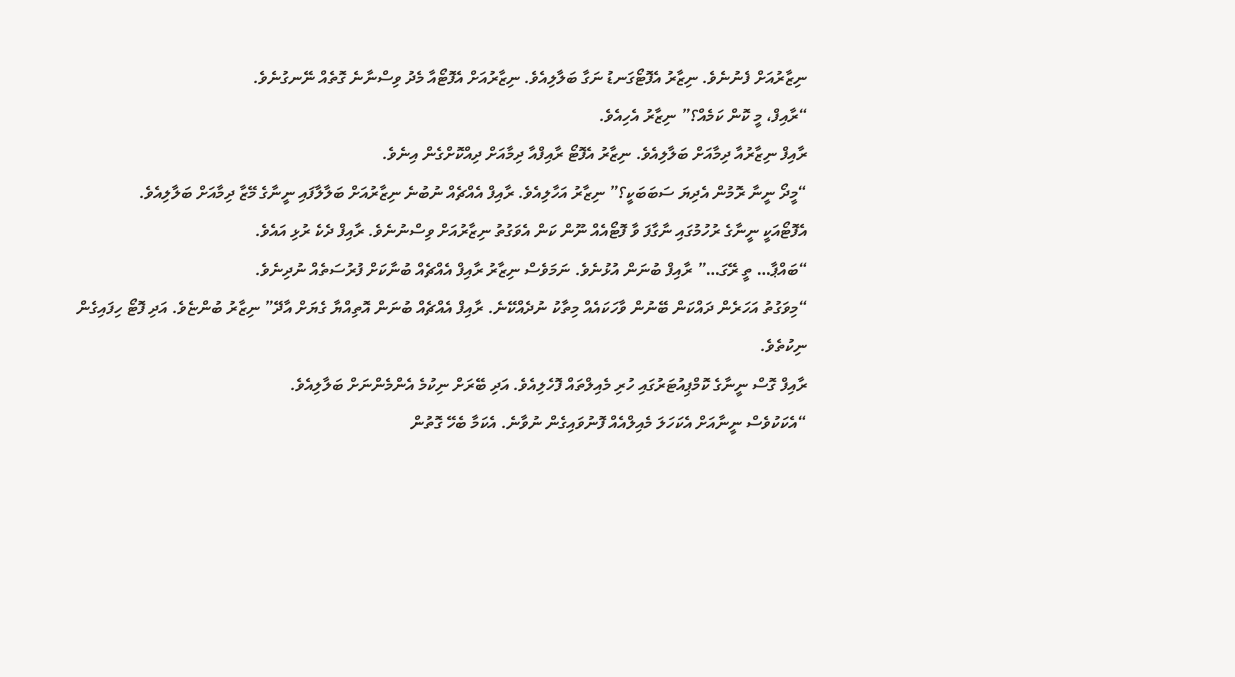ނިޒާރުއަށް ފެނުނެވެ. ނިޒާރު އެފޮޓޯގަނޑު ނަގާ ބަލާލިއެވެ. ނިޒާރުއަށް އެފޮޓޯއާ މެދު ވިސްނާނެ ގޮތެއް ނޭނގުނެވެ.
“ރާއިފް، މީ ކޮން ކަމެއް؟” ނިޒާރު އެހިއެވެ.
ރާއިފް ނިޒާރުއާ ދިމާއަށް ބަލާލިއެވެ. ނިޒާރު އެފޮޓޯ ރާއިފްއާ ދިމާއަށް ދިއްކޮށްގެން އިނެވެ.
“މީދޯ ނީނާ ރޮމުން އެދިޔަ ސަބަބަކީ؟” ނިޒާރު އަހާލިއެވެ. ރާއިފް އެއްޗެއް ނުބުނެ ނިޒާރުއަށް ބަލާލާފައި ނީނާގެ މޭޒާ ދިމާއަށް ބަލާލިއެވެ.
އެފޮޓޯއަކީ ނީނާގެ ރުހުމުގައި ނާގާފަ ވާ ފޮޓޯއެއް ނޫން ކަން އެވަގުތު ނިޒާރުއަށް ވިސްނުނެވެ. ރާއިފް ދެކެ ރުޅި އައެވެ.
“ބައްޕާ… ތީ ރޭގަ…” ރާއިފް ބުނަން އުޅުނެވެ. ނަމަވެސް ނިޒާރު ރާއިފް އެއްޗެއް ބުނާކަށް ފުރުސަތެއް ނުދިނެވެ.
“މިވަގުތު އަހަރެން ދައްކަން ބޭނުން ވާހަކައެއް މިތާކު ނުދެއްކޭނެ. ރާއިފް އެއްޗެއް ބުނަން އޮތިއްޔާ ގެޔަށް އާދޭ” ނިޒާރު ބުންޏެވެ. އަދި ފޮޓޯ ހިފައިގެން ނިކުތެވެ.
ރާއިފް ގޮސް ނީނާގެ ކޮމްޕިއުޓަރުގައި ހުރި މެއިލްތައް ފޮހެލިއެވެ. އަދި ބޭރަށް ނިކުމެ އެންމެންނަށް ބަލާލިއެވެ.
“އެކަކުވެސް ނީނާއަށް އެކަހަލަ މެއިލްއެއް ފޮނުވައިގެން ނުވާނެ. އެކަމާ ބެހޭ ގޮތުން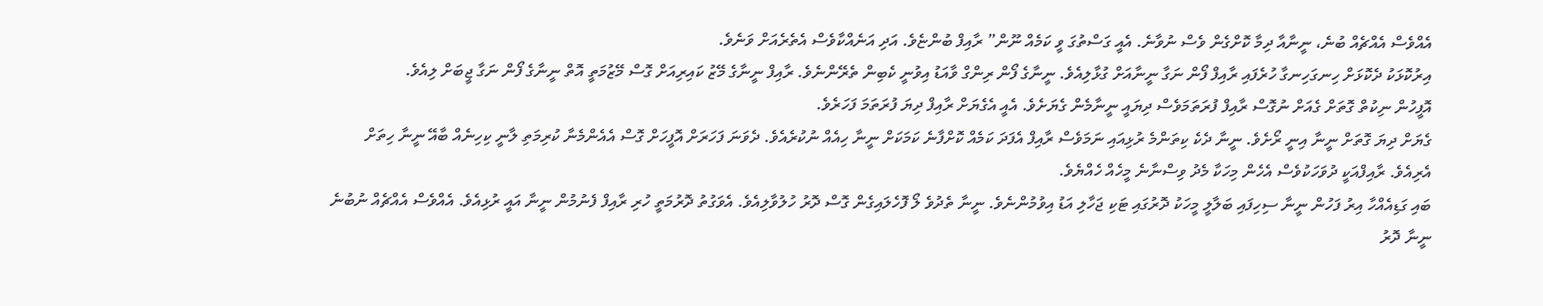އެއްވެސް އެއްޗެއް ބުނެ، ނީނާއާ ދިމާ ކޮށްގެން ވެސް ނުވާނެ. އެއީ ގަސްތުގަ ވީ ކަމެއް ނޫން” ރާއިފް ބުންޏެވެ. އަދި އަނެއްކާވެސް އެތެރެއަށް ވަނެވެ.
އިރުކޮޅަކު ދެކޮޅަށް ހިނގަހިނގާ ހުރެފައި ރާއިފް ފޯން ނަގާ ނީނާއަށް ގުޅާލިއެވެ. ނީނާގެ ފޯން ރިންގް ވާއަޑު އިވުނީ ކެބިން ތެރޭންނެވެ. ރާއިފް ނީނާގެ މޭޒު ކައިރިއަށް ގޮސް މޭޒުމަތީ އޮތް ނީނާގެ ފޯން ނަގާ ޖީބަށް ލިއެވެ.
އޮފީހުން ނިކުތް ގޮތަށް ގެއަށް ނުގޮސް ރާއިފް ފުރަތަމަވެސް ދިޔައީ ނީނާމެން ގެޔަށެވެ. އެއީ އެގެޔަށް ރާއިފް ދިޔަ ފުރަތަމަ ފަހަރެވެ.
ގެޔަށް ދިޔަ ގޮތަށް ނީނާ އިނީ ރޯށެވެ. ނީނާ ދެކެ ކިތަންމެ ރުޅިއައި ނަމަވެސް ރާއިފް އެފަދަ ކަމެއް ކޮށްފާނެ ކަމަކަށް ނީނާ ހިއެއް ނުކުރެއެވެ. ދެވަނަ ފަހަރަށް އޮފީހަށް ގޮސް އެއެންމެނާ ކުރިމަތި ލާނީ ކިހިނެއް ބާއޭ ނީނާ ހިތަށް އެރިއެވެ. ރާއިފްއަކީ ދުވަހަކުވެސް އެހެން މިހަކާ މެދު ވިސްނާނެ މީހެއް ހެއްޔެވެ.
ބައި ގަޑިއެއްހާ އިރު ފަހުން ނީނާ ސިހިފައި ބަލާލީ މީހަކު ދޮރުގައި ޓަކި ޖަހާލި އަޑު އިވުމުންނެވެ. ނީނާ ތެދުވެ ލޯ ފޮހެލައިގެން ގޮސް ދޮރު ހުލުވާލިއެވެ. އެވަގުތު ދޮރުމަތީ ހުރި ރާއިފް ފެނުމުން ނީނާ އައީ ރުޅިއެވެ. އެއްވެސް އެއްޗެއް ނުބުނެ ނީނާ ދޮރު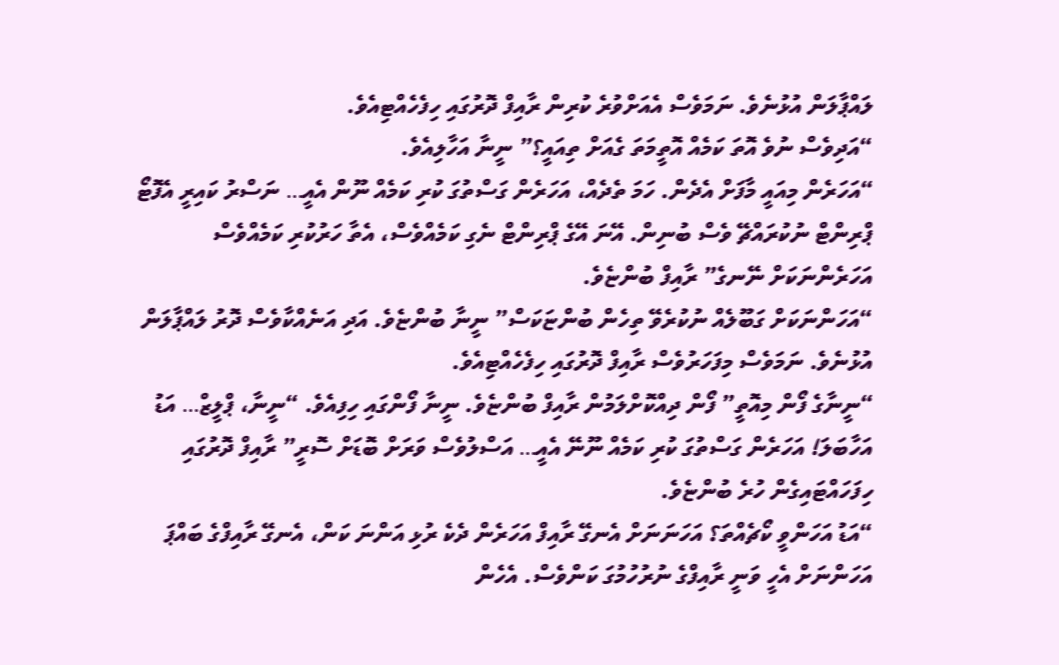ލައްޕާލަން އުޅުނެވެ. ނަމަވެސް އެއަށްވުރެ ކުރިން ރާއިފް ދޮރުގައި ހިފެހެއްޓިއެވެ.
“އަދިވެސް ނުވެ އޮތަ ކަމެއް އޮތީމަތަ ގެއަށް ތިއައީ؟” ނީނާ އަހާލިއެވެ.
“އަހަރެން މިއައީ މާފަށް އެދެން. ހަމަ ތެދެއް، އަހަރެން ގަސްތުގަ ކުރި ކަމެއް ނޫން އެއީ… ނަސްރު ކައިރީ އެފޮޓޯ ޕްރިންޓް ނުކުރައްޗޭ ވެސް ބުނިން. އޭނަ އޭގެ ޕްރިންޓް ނެގި ކަމެއްވެސް، އެތާ ހަރުކުރި ކަމެއްވެސް އަހަރެންނަކަށް ނޭނގެ” ރާއިފް ބުންޏެވެ.
“އަހަންނަކަށް ގަބޫލެއް ނުކުރެވޭ ތިހެން ބުންޏަކަސް” ނީނާ ބުންޏެވެ. އަދި އަނެއްކާވެސް ދޮރު ލައްޕާލަން އުޅުނެވެ. ނަމަވެސް މިފަހަރުވެސް ރާއިފް ދޮރުގައި ހިފެހެއްޓިއެވެ.
“ނީނާގެ ފޯން މިއޮތީ” ފޯން ދިއްކޮށްލަމުން ރާއިފް ބުންޏެވެ. ނީނާ ފޯންގައި ހިފިއެވެ. “ނީނާ، ޕްލީޒް… އަޑު އަހާބަލަ! އަހަރެން ގަސްތުގަ ކުރި ކަމެއް ނޫނޭ އެއީ… އަސްލުވެސް ވަރަށް ބޮޑަށް ސޮރީ” ރާއިފް ދޮރުގައި ހިފަހައްޓައިގެން ހުރެ ބުންޏެވެ.
“އަޑު އަހަންވީ ކޯޗެއްތަ؟ އަހަނަނަށް އެނގޭ ރާއިފް އަހަރެން ދެކެ ރުޅި އަންނަ ކަން، އެނގޭ ރާއިފްގެ ބައްޕަ އަހަންނަށް އެހީ ވަނީ ރާއިފްގެ ނުރުހުމުގަ ކަންވެސް. އެހެން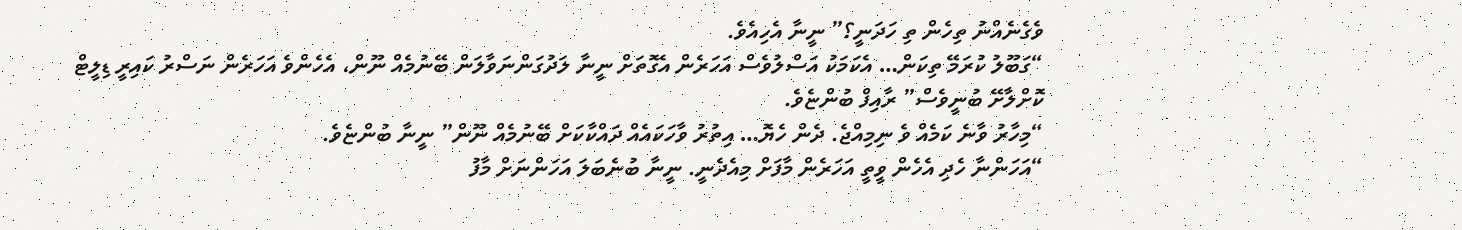ވެގެނެއްނު ތިހެން ތި ހަދަނީ؟” ނީނާ އެހިއެވެ.
“ގަބޫލު ކުރަމޭ ތިކަން… އެކަމަކު އަސްލުވެސް އަހަރެން އެގޮތަށް ނީނާ ލަދުގަންނަވާލަން ބޭނުމެއް ނޫން، އެހެންވެ އަހަރެން ނަސްރު ކައިރީ ޑިލީޓް ކޮށްލާށޭ ބުނީވެސް” ރާއިފް ބުންޏެވެ.
“މިހާރު ވާނެ ކަމެއް ވެ ނިމިއްޖެ. ދެން ހެޔޮ… އިތުރު ވާހަކައެއް ދައްކާކަށް ބޭނުމެއް ނޫން” ނީނާ ބުންޏެވެ.
“އަހަންނާ ހެދި އެހެން ވީތީ އަހަރެން މާފަށް މިއެދެނީ. ނީނާ ބުނެބަލަ އަހަންނަށް މާފު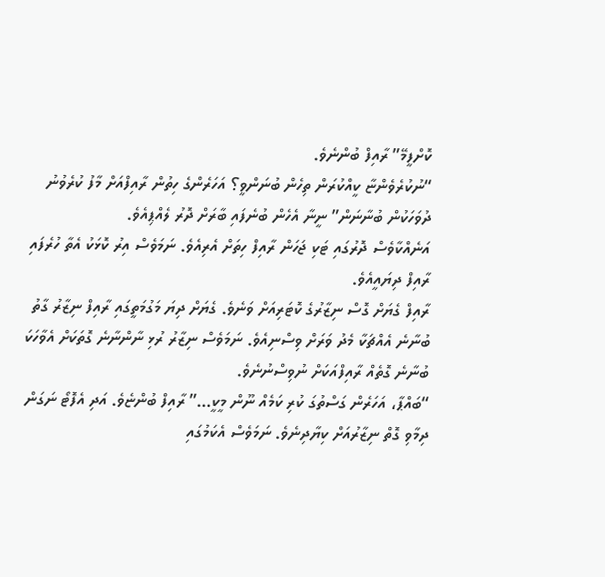ކޮށްފީމޭ” ރާއިފް ބުންނެވެ.
“ނުކުރެވެންޏާ ކީއްކުރަން ތިހެން ބުނަންވީ؟ އަހަރެންގެ ހިތުން ރާއިފްއަށް މާފު ކުރެވުނު ދުވަހަކުން ބުނާނަން” ނީނާ އެހެން ބުނެފައި ބާރަށް ދޮރު ލެއްޕިއެވެ.
އަނެއްކާވެސް ދޮރުގައި ޓަކި ޖަހަން ރާއިފް ހިތަށް އެރިއެވެ. ނަމަވެސް އިރު ކޮޅަކު އެތާ ހުރެފައި ރާއިފް ދިޔައީއެވެ.
ރާއިފް ގެޔަށް ގޮސް ނިޒާރުގެ ކޮޓަރިއަށް ވަނެވެ. ގެޔަށް ދިޔަ މަގުމަތީގައި ރާއިފް ނިޒާރު ގާތު ބުނާނެ އެއްޗަކާ މެދު ވަރަށް ވިސްނިއެވެ. ނަމަވެސް ނިޒާރު ރުޅި ނާންނާނެ ގޮތަކަށް އެވާހަކަ ބުނާނެ ގޮތެއް ރާއިފްއަކަށް ނުވިސްނުނެވެ.
“ބައްޕާ، އަހަރެން ގަސްތުގަ ކުރި ކަމެއް ނޫން މީކީ…” ރާއިފް ބުންޏެވެ. އަދި އެފޮޓޯ ނަގަން ދިމާވި ގޮތް ނިޒާރުއަށް ކިޔާދިނެވެ. ނަމަވެސް އެކަމުގައި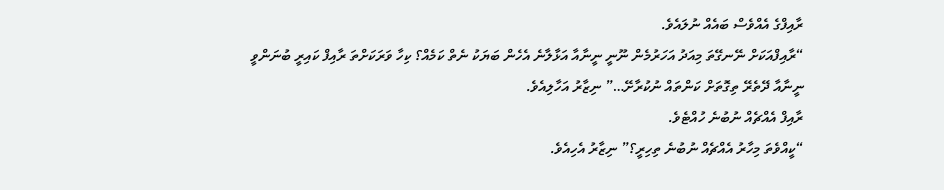ރާއިފްގެ އެއްވެސް ބައެއް ނުލައެވެ.
“ރާއިފްއަކަށް ނޭނގޭތަ މިއަދު އަހަރުމެން ނޫނީ ނީނާއާ އަޅާލާނެ އެހެން ބަޔަކު ނެތް ކަމެއް؟ ކިހާ ވަރަކަށްތަ ރާއިފް ކައިރީ ބުނަންވީ ނީނާއާ ދޭތެރޭ ތިގޮތަށް ކަންތައް ނުކުރާށޭ…” ނިޒާރު އަހާލިއެވެ.
ރާއިފް އެއްޗެއް ނުބުނެ ހުއްޓެވެ.
“ކީއްވެތަ މިހާރު އެއްޗެއް ނުބުނެ ތިހިރީ؟” ނިޒާރު އެހިއެވެ.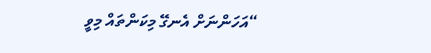“އަހަންނަށް އެނގޭ މިކަންތައް މިވީ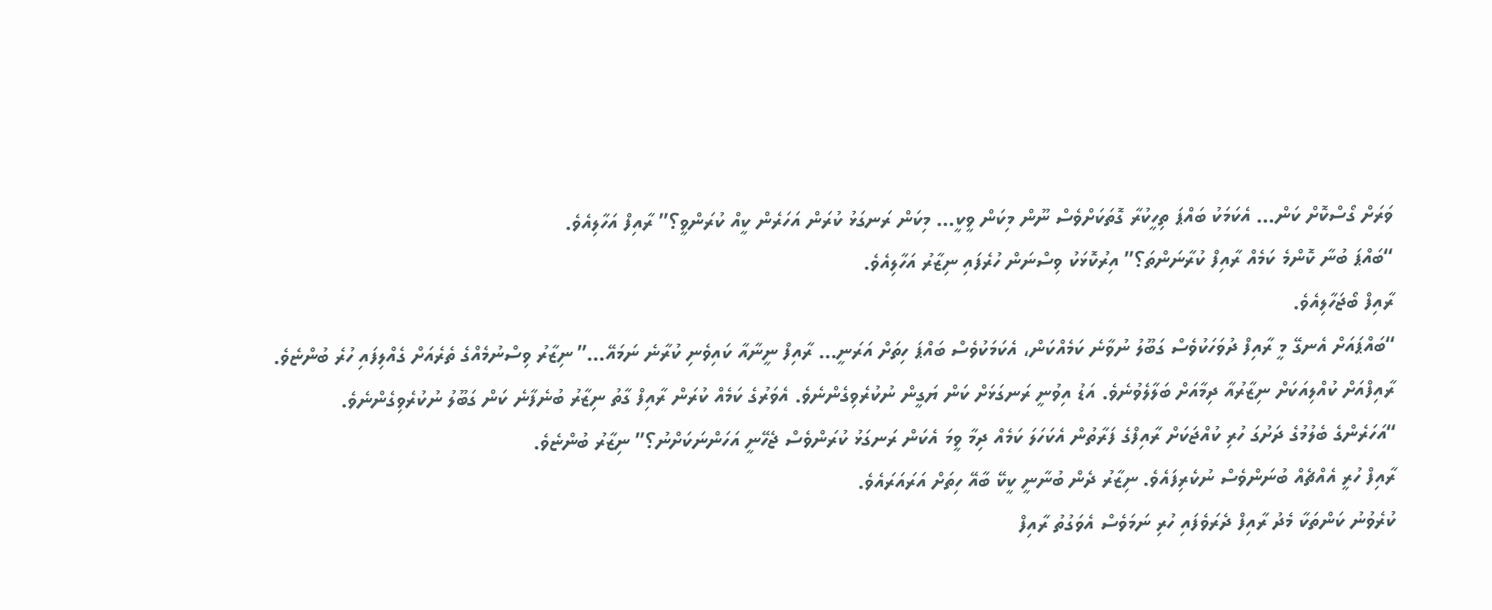ވަރަށް ގޯސްކޮށް ކަން… އެކަމަކު ބައްޕަ ތިހީކުރާ ގޮތަކަށްވެސް ނޫން މިކަން ވީކީ… މިކަން ރަނގަޅު ކުރަން އަހަރެން ކީއް ކުރަންވީ؟” ރާއިފް އަހާލިއެވެ.
“ބައްޕަ ބުނާ ކޮންމެ ކަމެއް ރާއިފް ކުރާނަންތަ؟” އިރުކޮޅަކު ވިސްނަން ހުރެފައި ނިޒާރު އަހާލިއެވެ.
ރާއިފް ބޯޖަހާލިއެވެ.
“ބައްޕައަށް އެނގޭ މީ ރާއިފް ދުވަހަކުވެސް ގަބޫލު ނުވާނެ ކަމެއްކަން، އެކަމަކުވެސް ބައްޕަ ހިތަށް އަރަނީ… ރާއިފް ނީނާއާ ކައިވެނި ކުރާނެ ނަމައޭ…” ނިޒާރު ވިސްނުމެއްގެ ތެރެއަށް ގެއްލިފައި ހުރެ ބުންޏެވެ.
ރާއިފްއަށް ކުއްލިއަކަށް ނިޒާރުއާ ދިމާއަށް ބަލާލެވުނެވެ. އަޑު އިވުނީ ރަނގަޅަށް ކަން ޔަގީން ނުކުރެވިގެންނެވެ. އެވަރުގެ ކަމެއް ކުރަން ރާއިފް ގާތު ނިޒާރު ބުނެފާނެ ކަން ގަބޫލު ނުކުރެވިގެންނެވެ.
“އަހަރެންގެ ބެލުމުގެ ދަށުގަ ހުރި ކުއްޖަކަށް ރާއިފްގެ ފަރާތުން އެކަހަލަ ކަމެއް ދިމާ ވީމަ އެކަން ރަނގަޅު ކުރަންވެސް ޖެހޭނީ އަހަންނަކަށްނު؟” ނިޒާރު ބުންޏެވެ.
ރާއިފް ހުރީ އެއްޗެއް ބުނަންވެސް ނުކެރިފައެވެ. ނިޒާރު ދެން ބުނާނީ ކީކޭ ބާއޭ ހިތަށް އަރައަރައެވެ.
ކުރެވުނު ކަންތަކާ މެދު ރާއިފް ދެރަވެފައި ހުރި ނަމަވެސް އެވަގުތު ރާއިފް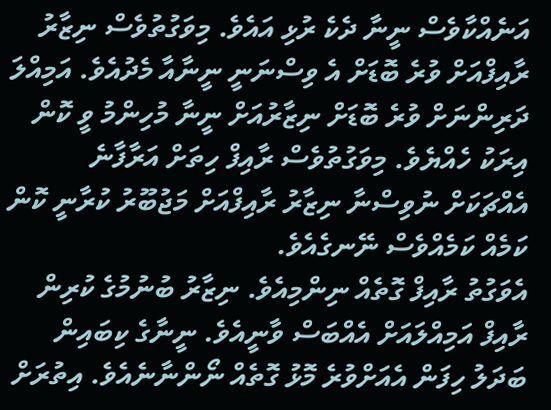އަނެއްކާވެސް ނީނާ ދެކެ ރުޅި އައެވެ. މިވަގުތުވެސް ނިޒާރު ރާއިފްއަށް ވުރެ ބޮޑަށް އެ ވިސްނަނީ ނީނާއާ މެދުއެވެ. އަމިއްލަ ދަރިންނަށް ވުރެ ބޮޑަށް ނިޒާރުއަށް ނީނާ މުހިންމު ވީ ކޮން އިރަކު ހެއްޔެވެ. މިވަގުތުވެސް ރާއިފް ހިތަށް އަރާފާނެ އެއްޗަކަށް ނުވިސްނާ ނިޒާރު ރާއިފްއަށް މަޖުބޫރު ކުރާނީ ކޮން ކަމެއް ކަމެއްވެސް ނޭނގެއެވެ.
އެވަގުތު ރާއިފް ގޮތެއް ނިންމިއެވެ. ނިޒާރު ބުނުމުގެ ކުރިން ރާއިފް އަމިއްލައަށް އެއްބަސް ވާނީއެވެ. ނީނާގެ ކިބައިން ބަދަލު ހިފަން އެއަށްވުރެ މޮޅު ގޮތެއް ނޯންނާނެއެވެ. އިތުރަށް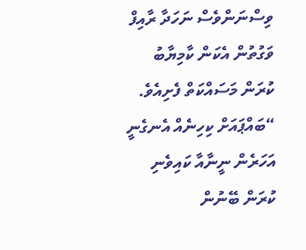ވިސްނަންވެސް ނަހަދާ ރާއިފް ވަގުތުން އެކަން ކާމިޔާބު ކުރަން މަސައްކަތް ފެށިއެވެ.
“ބައްޕައަށް ކިހިނެއް އެނގެނީ އަހަރެން ނީނާއާ ކައިވެނި ކުރަން ބޭނުން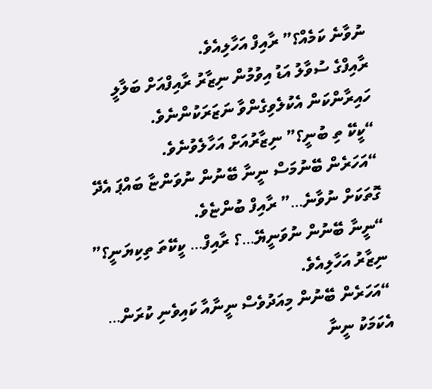ނުވާނެ ކަމެއް؟” ރާއިފް އަހާލިއެވެ.
ރާއިފްގެ ސުވާލު އަޑު އިވުމުން ނިޒާރު ރާއިފްއަށް ބަލާލީ ހައިރާންކަން އެކުލެވިގެންވާ ނަޒަރަކުންނެވެ.
“ކީކޭ ތި ބުނީ؟” ނިޒާރުއަށް އަހާލެވުނެވެ.
“އަހަރެން ބޭނުމަސް ނީނާ ބޭނުން ނުވަންޏާ ބައްޕަ އެދޭ ގޮތަކަށް ނުވާނެ…” ރާއިފް ބުންޏެވެ.
“ނީނާ ބޭނުން ނުވަނީޔޭ…؟ ރާއިފް… ކީކޭތަ ތިކިޔަނީ؟” ނިޒާރު އަހާލިއެވެ.
“އަހަރެން ބޭނުން މިއަދުވެސް ނީނާއާ ކައިވެނި ކުރަން… އެކަމަކު ނީނާ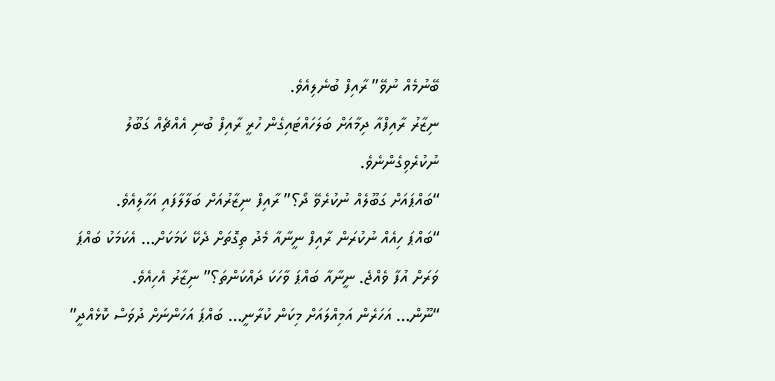ބޭނުމެއް ނުވޭ” ރާއިފް ބުނެލިއެވެ.
ނިޒާރު ރާއިފްއާ ދިމާއަށް ބަލަހައްޓައިގެން ހުރީ ރާއިފް ބުނި އެއްޗެއް ގަބޫލު ނުކުރެވިގެންނެވެ.
“ބައްޕައަށް ގަބޫލެއް ނުކުރެވޭ ދޯ؟” ރާއިފް ނިޒާރުއަށް ބަލާލާފައި އަހާލިއެވެ.
“ބައްޕަ ހިއެއް ނުކުރަން ރާއިފް ނީނާއާ މެދު ތިގޮތަށް ދެކޭ ކަމަކަށް… އެކަމަކު ބައްޕަ ވަރަށް އުފާ ވެއްޖެ. ނީނާއާ ބައްޕަ ވާހަކަ ދައްކަންތަ؟” ނިޒާރު އެހިއެވެ.
“ނޫން… އަހަރެން އަމިއްލައަށް މިކަން ކުރާނީ… ބައްޕަ އަހަންނަށް ދުވަސް ކޮޅެއްދީ”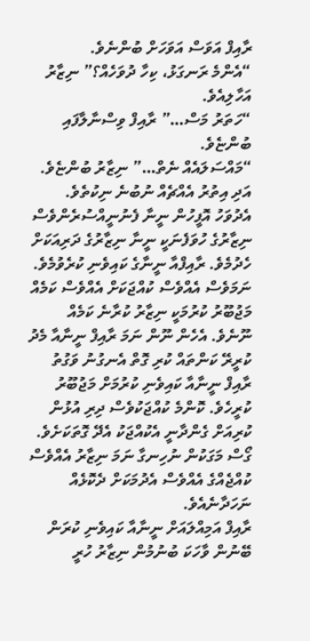ރާއިފް އަވަސް އަވަހަށް ބުންނެވެ.
“އެންމެ ރަނގަޅު، ކިހާ ދުވަހެއް؟” ނިޒާރު އަހާލިއެވެ.
“ހަތަރު މަސް…” ރާއިފް ވިސްނާލާފައި ބުންޏެވެ.
“މައްސަލައެއް ނެތް…” ނިޒާރު ބުންޏެވެ. އަދި އިތުރު އެއްޗެއް ނުބުނެ ނިކުތެވެ.
އެދުވަހު އޮފީހުން ނީނާ ފެނުނީއްސުރެންވެސް ނިޒާރުގެ ހުވަފެނަކީ ނީނާ ނިޒާރުގެ ދަރިއަކަށް ހެދުމެވެ. ރާއިފްއާ ނީނާގެ ކައިވެނި ކުރެވުމެވެ. ނަމަވެސް އެއްވެސް ކުއްޖަކަށް އެއްވެސް ކަމެއް މަޖުބޫރު ކުރުމަކީ ނިޒާރު ކުރާނެ ކަމެއް ނޫނެވެ. އެހެން ނޫން ނަމަ ރާއިފް ނީނާއާ މެދު ކުރީރޭ ކަންތައް ކުރި ގޮތް އެނގުނު ވަގުތު ރާއިފް ނީނާއާ ކައިވެނި ކުރުމަށް މަޖުބޫރު ކުރީހެވެ. ކޮންމެ ކުއްޖަކުވެސް ދިރި އުޅުން ކުރިއަށް ގެންދާނީ އެކުއްޖަކު އެދޭ ގޮތަކަށެވެ. ގޯސް މަގަކުން ނުހިނގާ ނަމަ ނިޒާރު އެއްވެސް ކުއްޖެއްގެ އެއްވެސް އެދުމަކަށް ދެކޮޅެއް ނަހަދާނެއެވެ.
ރާއިފް އަމިއްލައަށް ނީނާއާ ކައިވެނި ކުރަން ބޭނުން ވާހަކަ ބުނުމުން ނިޒާރު ހުރީ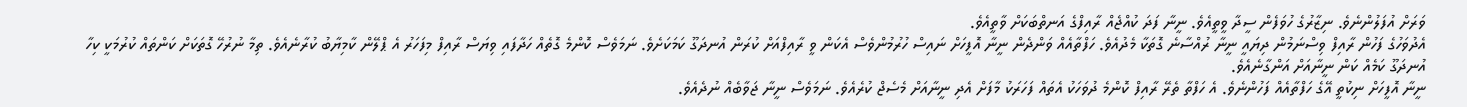ވަރަށް އުފަލުންނެވެ. ނިޒާރުގެ ހުވަފެން ސީދާ ވީތީއެވެ. ނީނާ ފަދަ ކުއްޖެއް ރާއިފްގެ އަނތްބަކަށް ވާތީއެވެ.
އެދުވަހުގެ ފަހުން ރާއިފް ވިސްނަމުން ދިޔައީ ނީނާ ރުއްސާނެ ގޮތަކާ މެދުއެވެ. ހަފްތާއެއް ވަންދެން ނީނާ އޮފީހަށް ނައިސް ހުރުމުންވެސް އެކަން ވީ ރާއިފްއަށް ކުރަން އުނދަގޫ ކަމަކަށެވެ. ނަމަވެސް ކޮންމެ ގޮތެއް ހަދާފައި ވިޔަސް ރާއިފް މިފަހަރު އެ ޕްލޭން ކާމިޔާބު ކުރާނެއެވެ. ތިމާ ނުރުހޭ ގޮތަކަށް ކަންތައް ކުރުމަކީ ކިހާ އުނދަގޫ ކަމެއް ކަން ނީނާއަށް އަންގާނެއެވެ.
ނީނާ އޮފީހަށް ނިކުތީ އޭގެ ހަފްތާއެއް ފަހުންނެވެ. އެ ހަފްތާ ތެރޭ ރާއިފް ކޮންމެ ދުވަހަކު އެތައް ފަހަރަކު މާފަށް އެދި ނީނާއަށް މެސެޖް ކުރެއެވެ. ނަމަވެސް ނީނާ ޖަވާބެއް ނުދެއެވެ.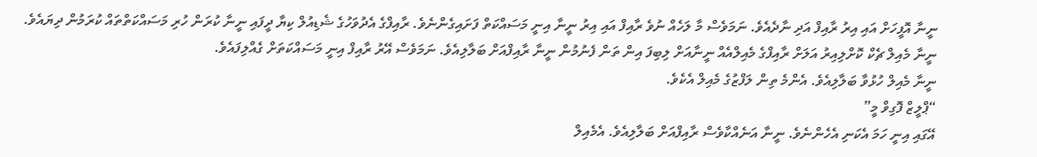ނީނާ އޮފީހަށް އައި އިރު ރާއިފް އަދި ނާދެއެވެ. ނަމަވެސް މާ ލަހެއް ނުވެ ރާއިފް އައި އިރު ނީނާ އިނީ މަސައްކަތް ފަށައިގެންނެވެ. ރާއިފްގެ އެދުވަހުގެ ޝެޑިއުލް ކިޔާ ދީފައި ނީނާ ކުރަން ހުރި މަސައްކަތްތައް ކުރަމުން ދިޔައެވެ.
ނީނާ މެއިލް ޗެކް ކޮށްލިއިރު އަލަށް ރާއިފްގެ މެއިލްއެއް ނީނާއަށް ލިބިފަ އިން ތަން ފެނުމުން ނީނާ ރާއިފްއަށް ބަލާލިއެވެ. ނަމަވެސް އޭރު ރާއިފް އިނީ މަސައްކަތަށް ގެއްލިފައެވެ.
ނީނާ މެއިލް ހުޅުވާ ބަލާލިއެވެ. އެންމެ ތިން ލަފްޒުގެ މެއިލް އެކެވެ.
“ޕްލީޒް ފޮގިވް މީ”
އޭގައި އިނީ ހަމަ އެކަނި އެހެންނެވެ. ނީނާ އަނެއްކާވެސް ރާއިފްއަށް ބަލާލިއެވެ. އެމެއިލް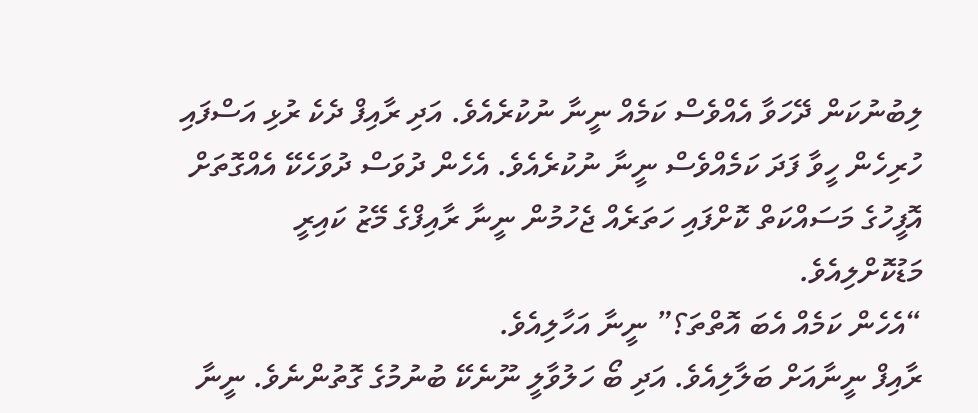ލިބުނުކަން ދޭހަވާ އެއްވެސް ކަމެއް ނީނާ ނުކުރެއެވެ. އަދި ރާއިފް ދެކެ ރުޅި އަސްފައި ހުރިހެން ހީވާ ފަދަ ކަމެއްވެސް ނީނާ ނުކުރެއެވެ. އެހެން ދުވަސް ދުވަހެކޭ އެއްގޮތަށް އޮފީހުގެ މަސައްކަތް ކޮށްފައި ހަތަރެއް ޖެހުމުން ނީނާ ރާއިފްގެ މޭޒު ކައިރީ މަޑުކޮށްލިއެވެ.
“އެހެން ކަމެއް އެބަ އޮތްތަ؟” ނީނާ އަހާލިއެވެ.
ރާއިފް ނީނާއަށް ބަލާލިއެވެ. އަދި ބޯ ހަލުވާލީ ނޫނެކޭ ބުނުމުގެ ގޮތުންނެވެ. ނީނާ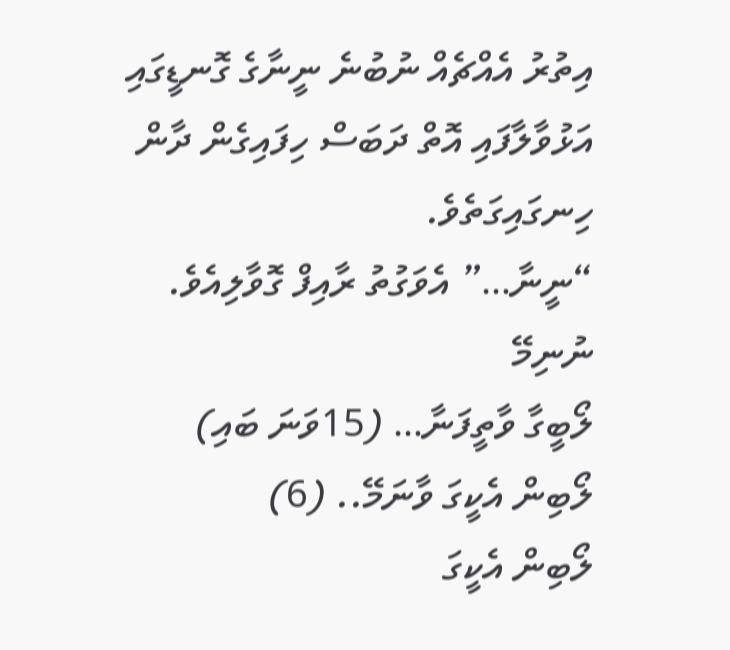އިތުރު އެއްޗެއް ނުބުނެ ނީނާގެ ގޮނޑީގައި އަޅުވާލާފައި އޮތް ދަބަސް ހިފައިގެން ދާން ހިނގައިގަތެވެ.
“ނީނާ…” އެވަގުތު ރާއިފް ގޮވާލިއެވެ.
ނުނިމޭ
ލޯބީގާ ވާތީފަނާ… (15ވަނަ ބައި)
ލޯބިން އެކީގަ ވާނަމޭ.. (6)
ލޯބިން އެކީގަ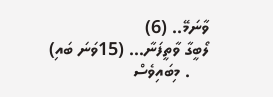ވާނަމޭ.. (6)
ލޯބީގާ ވާތީފަނާ… (15ވަނަ ބައި)
    . މިބައިވެސް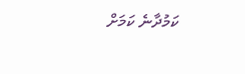ކަމުދާނެ ކަމަށް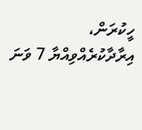ހީކުރަން، އިރާދާކުރެއްވިއްޔާ 7 ވަނަ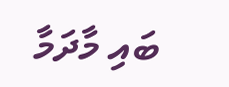ބައި މާދަމާ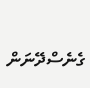ގެނެސްދޭނަން